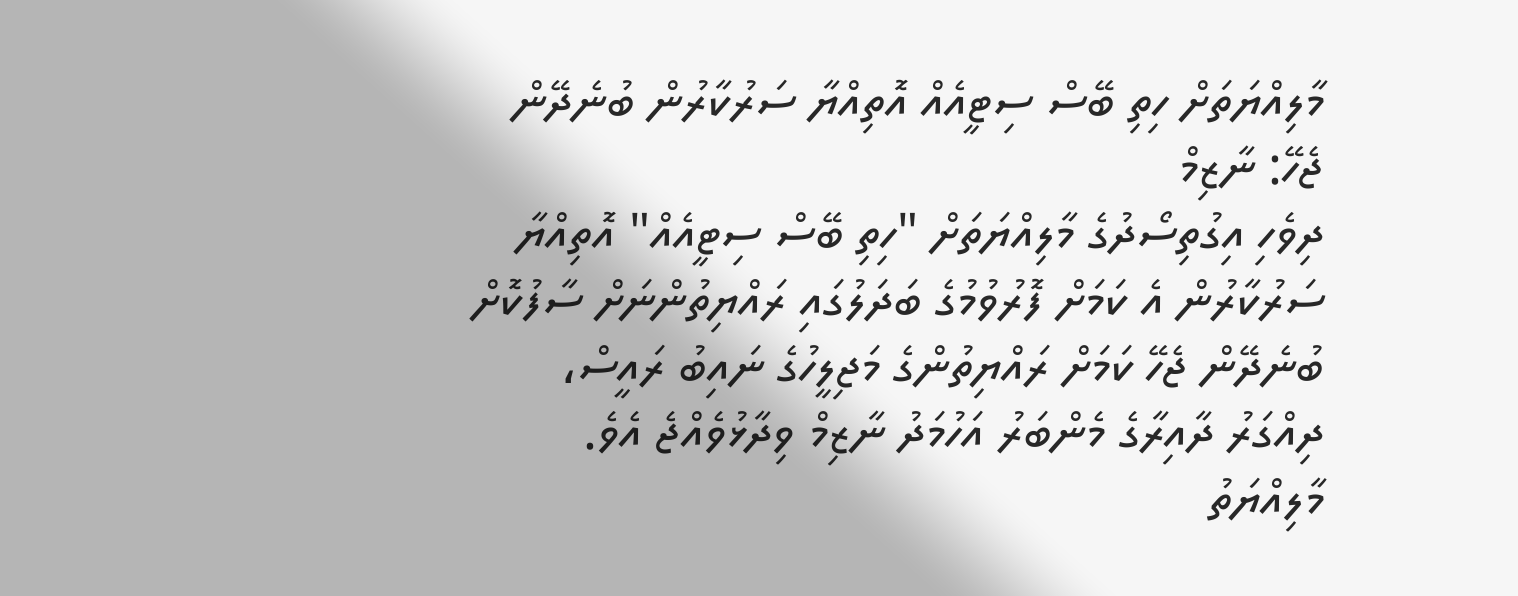މާލިއްޔަތަށް ހިތި ބޭސް ސިޓީއެއް އޮތިއްޔާ ސަރުކާރުން ބުނެދޭން ޖެހޭ: ނާޒިމް
ދިވެހި އިގުތިސޯދުގެ މާލިއްޔަތަށް "ހިތި ބޭސް ސިޓީއެއް" އޮތިއްޔާ ސަރުކާރުން އެ ކަމަށް ފޮރުވުމުގެ ބަދަލުގައި ރައްޔިތުންނަށް ސާފުކޮށް ބުނެދޭން ޖެހޭ ކަމަށް ރައްޔިތުންގެ މަޖިލީހުގެ ނައިބު ރައީސް، ދިއްގަރު ދާއިރާގެ މެންބަރު އަހުމަދު ނާޒިމް ވިދާޅުވެއްޖެ އެވެ.
މާލިއްޔަތު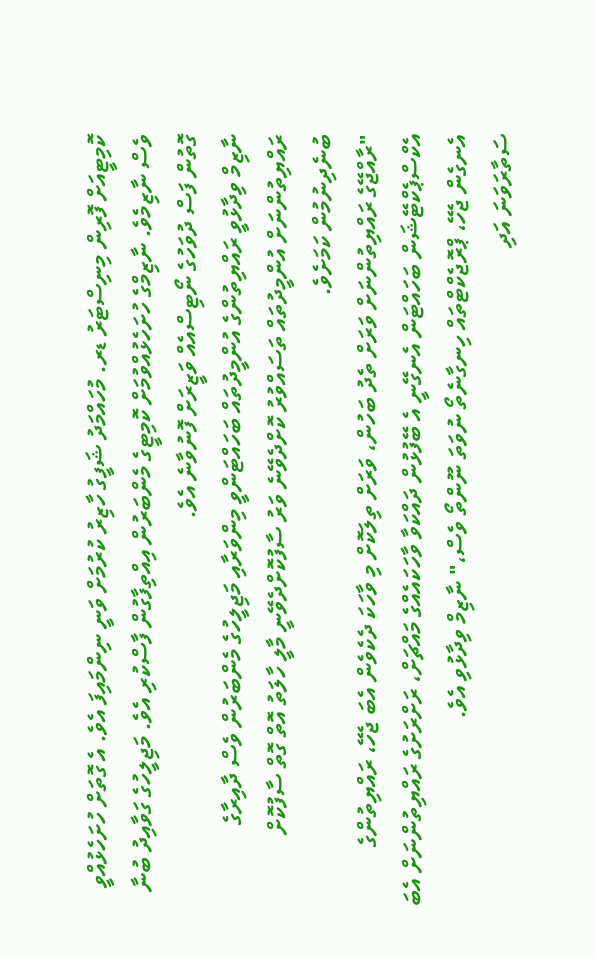ކޮމިޓީއަށް ފޮރިން މިނިސްޓަރު ޑރ. މުހައްމަދު ޝަފީގު ހާޒިރު ކުރުމަށް ވަނީ ނިންމައިފަ އެވެ. އެ ގޮތަށް ހުށަހެޅުއްވީ ވެސް ނާޒިމެވެ. ނާޒިމްގެ ހުށަހެޅުއްވުމަށް ކޮމިޓީގެ މެންބަރުން އިއްތިފާގުން ފާސްކުރި އެވެ. މަޖިލީހުގެ ގަވާއިދު ބުނާ ގޮތުން ފަސް ދުވަހުގެ ނޯޓިސްއެއް ވަޒީރަށް ފޮނުވާނެ އެވެ.
ނާޒިމް ވިދާޅުވީ ރައްޔިތުންގެ އުންމީދުތައް ބަހައްޓަންވީ މިންވަރާއި މަޖިލީހުގެ މެންބަރުން ވެސް ދާއިރާގެ ރައްޔިތުންނަށް އުންމީދުތައް ތަސައްވުރު ކޮށްދެވޭނެ ވަރު ސާފުކޮށްދެވޭނީ މާލީ ހާލަތު އޮތް ގޮތް ސާފުކޮށް ބުނެދިނުމުން ކަމަށެވެ.
"ރާއްޖޭގެ ރައްޔިތުންނަށް ވަރަށް ތެދު ބަހުން، ވަރަށް ތިލަކޮށް މި ވާހަކަ ދެކެވެން އެބަ ޖެހޭ، ރައްޔިތުންގެ އެކްސްޕެކްޓޭޝަން ބަހައްޓަން އެނގޭނީ އެ ބޭފުޅުން ދައްކަވާ ވާހަކައެއްގެ މައްޗަށް، ރަށްރަށުގެ ރައްޔިތުންނަށް އެބަ އެނގެން ޖެހޭ، ޕްރޮޖެކްޓްތައް ހިނގާނެތޯ ނުވަތަ ނޫންތޯ ވެސް،" ނާޒިމް ވިދާޅުވި އެވެ.
ސަތާރަވަނަ އަދި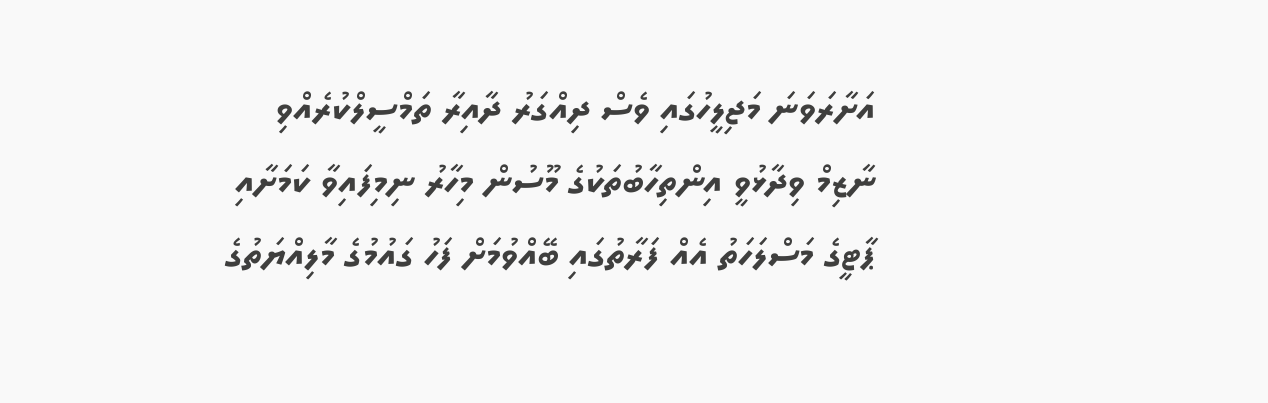އަށާރަވަނަ މަޖިލީހުގައި ވެސް ދިއްގަރު ދާއިރާ ތަމްސީލްކުރެއްވި ނާޒިމް ވިދާޅުވީ އިންތިހާބުތަކުގެ މޫސުން މިހާރު ނިމިފައިވާ ކަމަށާއި ޕާޓީގެ މަސްލަހަތު އެއް ފަރާތުގައި ބޭއްވުމަށް ފަހު ގައުމުގެ މާލިއްޔަތުގެ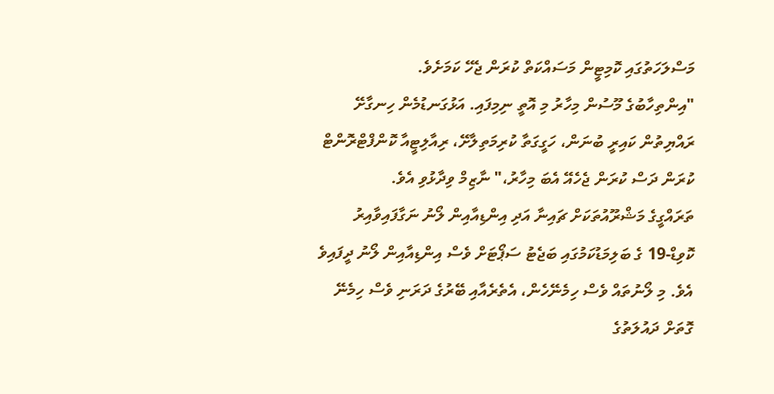މަސްލަހަތުގައި ކޮމިޓީން މަސައްކަތް ކުރަން ޖެހޭ ކަމަށެވެ.
"އިންތިހާބުގެ މޫސުން މިހާރު މި އޮތީ ނިމިފައި. އަޅުގަނޑުމެން ހިނގާށޭ ރައްޔިތުން ކައިރީ ބުނަން، ހަގީގަތާ ކުރިމަތިލާށޭ، ރިއާލިޓީއާ ކޮންފްޓްރޮންޓް ކުރަން ދަސް ކުރަން ޖެހެއޭ އެބަ މިހާރު،" ނާޒިމް ވިދާޅުވި އެވެ.
ތަރައްގީގެ މަޝްރޫއުތަކަށް ޗައިނާ އަދި އިންޑިއާއިން ލޯނު ނަގާފައިވާއިރު ކޮވިޑް-19 ގެ ބަލިމަޑުކަމުގައި ބަޖެޓު ސަޕޯޓަށް ވެސް އިންޑިއާއިން ލޯނު ދީފައިވެ އެވެ. މި ލޯނުތައް ވެސް ހިމެނޭހެން، އެތެރެއާއި ބޭރުގެ ދަރަނި ވެސް ހިމެނޭ ގޮތަށް ދައުލަތުގެ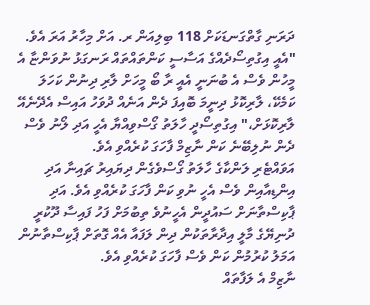ދަރަނި ގާތްގަނޑަކަށް 118 ބިލިއަން ރ. އަށް މިހާރު އަރަ އެވެ.
"އެއީ އިގުތިސޯދެއްގެ އަސާސީ ކަންތައްތައް ރަނގަޅު ނުވަންޏާ އެ މީހުން ވެސް އެ ބުނަނީ އެއީ ރާ ބޯ މީހަށް ލާރި ދިނުން ކަހަލަ ކަމެކޭ، ލާރިކޮޅު ދިނީމަ ބޮއިފަ ދެން އަނެއް ދުވަހު އައިސް އެދޭނެއޭ ލާރިކޮޅަށް،" އިގުތިސޯދީ ހާލަތު ގޯސްވިއްޔާ އެހީ އަދި ލޯނު ވެސް ދެން ނުލިބޭނެ ކަން ނާޒިމް ފާހަގަ ކުރެއްވި އެވެ.
އަވައްޓެރި ލަންކާގެ ހާލަތު ގޯސްވެގެން ދިޔައިރު ޗައިނާ އަދި އިންޑިއާއިން ވެސް އެހީ ނުވި ކަން ފާހަގަ ކުރެއްވި އެވެ. އަދި ޕާކިސްތާނަށް ސައުދީން އެހީނުވެ ތިބުމަށް ފަހު ފައިސާ ދޫކުރީ ދުނިޔޭގެ މާލީ އިދާރާތަކުން ދިން ލަފައާ އެއް ގޮތަށް ޕާކިސްތާނުން އަމަލު ކުރުމުން ކަން ވެސް ފާހަގަ ކުރެއްވި އެވެ.
ނާޒިމް އެ ލަފާތައް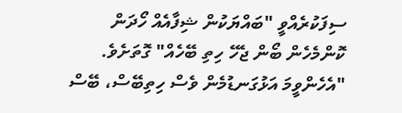ސިފަކުރެއްވީ "ބައްޔަކުން ޝިފާއެއް ހޯދަން ކޮންމެހެން ބޯން ޖެހޭ ހިތި ބޭހެއް" ގޮތަށެވެ.
"އެހެންވީމަ އަޅުގަނޑުމެން ވެސް ހިތިބޭސް، ބޭސް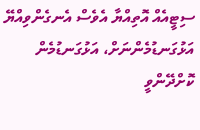ސިޓީއެއް އޮތިއްޔާ އެވެސް އެނގެންވިއްޔޭ އަޅުގަނޑުމެންނަށް، އަޅުގަނޑުމެން ކޮށްދޭންވީ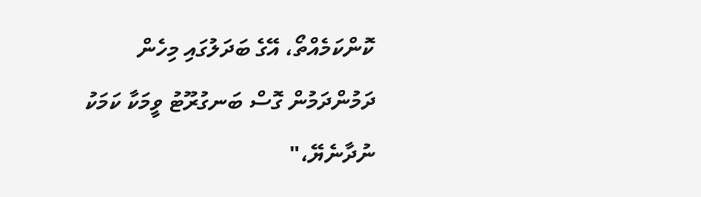ކޮންކަމެއްތޯ، އޭގެ ބަދަލުގައި މިހެން ދަމުންދަމުން ގޮސް ބަނގުރޫޓު ވީމަކާ ކަމަކު ނުދާނެޔޭ،"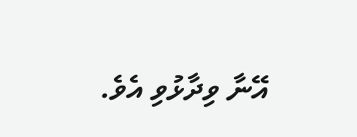އޭނާ ވިދާޅުވި އެވެ.